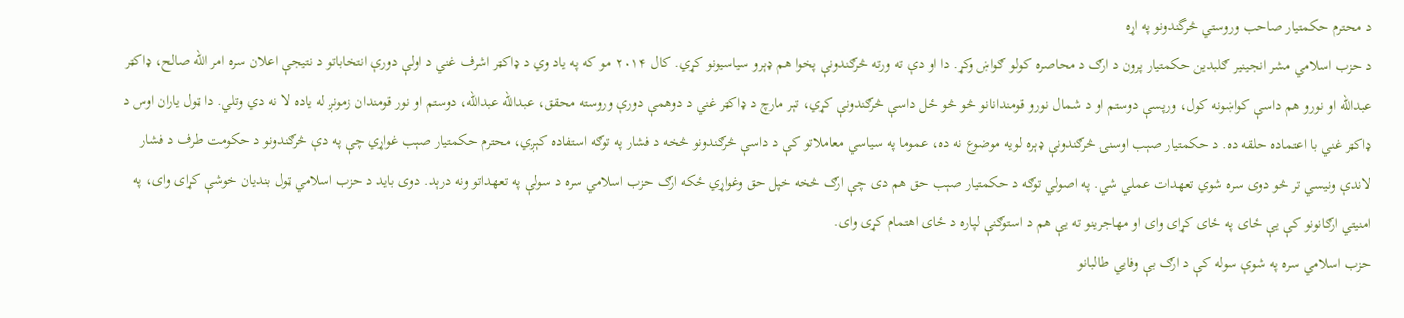د محترم حکمتيار صاحب وروستي څرگندونو په اړه
د حزب اسلامي مشر انجینیر ګلبدین حکمتیار پرون د ارګ د محاصره کولو ګواښ وکړ. دا او دې ته ورته څرګندونې پخوا هم ډېرو سیاسیونو کړي. کال ۲۰۱۴ مو که په یاد وي د ډاکټر اشرف غني د اولې دورې انتخاباتو د نتیجې اعلان سره امر الله صالح، ډاکټر عبدالله او نورو هم داسې کواښونه کول، ورپسې دوستم او د شمال نورو قومندانانو څو څو ځل داسې څرګندونې کړي، تېر مارچ د ډاکټر غني د دوهمې دورې وروسته محقق، عبدالله عبدالله، دوستم او نور قومندان زمونږ له یاده لا نه دي وتلي. دا ټول یاران اوس د ډاکټر غني با اعتماده حلقه ده. د حکمتیار صېب اوسنۍ څرګندونې ډېره لویه موضوع نه ده، عموما په سیاسي معاملاتو کې د داسې څرګندونو څخه د فشار په توګه استفاده کېږي، محترم حکمتیار صېب غواړي چې په دې څرګندونو د حکومت طرف د فشار لاندې ونیسي تر څو دوی سره شوي تعهدات عملي شي. په اصولي توګه د حکمتیار صېب حق هم دی چې ارګ څخه خپل حق وغواړي ځکه ارګ حزب اسلامي سره د سولې په تعهداتو ونه درېد. دوی باید د حزب اسلامي ټول بندیان خوشې کړای وای، په امنیتي ارګانونو کې یې ځای په ځای کړای وای او مهاجرینو ته یې هم د استوګنې لپاره د ځای اهتمام کړی وای.
حزب اسلامي سره په شوې سوله کې د ارګ بې وفايي طالبانو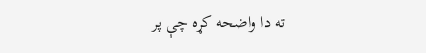ته دا واضحه کړه چې پر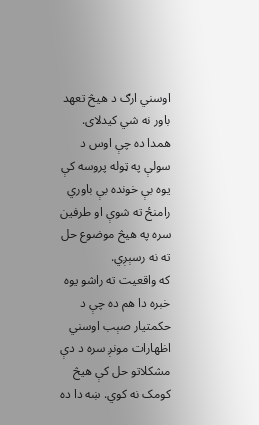اوسني ارګ د هیڅ تعهد باور نه شي کیدلای. همدا ده چې اوس د سولې په ټوله پروسه کې یوه بې خونده بې باوري رامنځ ته شوې او طرفین سره په هیڅ موضوع حل ته نه رسېږي.
که واقعیت ته راشو یوه خبره دا هم ده چې د حکمتیار صېب اوسني اظهارات مونږ سره د دې مشکلاتو حل کې هیڅ کومک نه کوي. ښه دا ده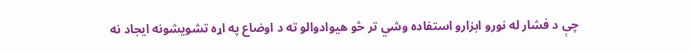چې د فشار له نورو ابزارو استفاده وشي تر څو هیوادوالو ته د اوضاع په اړه تشویشونه ایجاد نه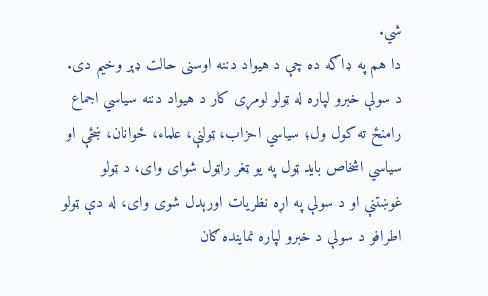شي.
دا هم په ډاګه ده چې د هیواد دننه اوسنی حالت ډېر وخیم دی. د سولې خبرو لپاره له ټولو لومړی کار د هیواد دننه سیاسي اجماع رامنځ ته کول ول؛ سیاسي احزاب، ټولنې، علماء، ځوانان، ښځې او سیاسي اشخاص باید ټول په یو ټغر راټول شوای وای، د ټولو غوښتنې او د سولې په اړه نظریات اورېدل شوی وای، له دې ټولو اطرافو د سولې د خبرو لپاره نماینده ګان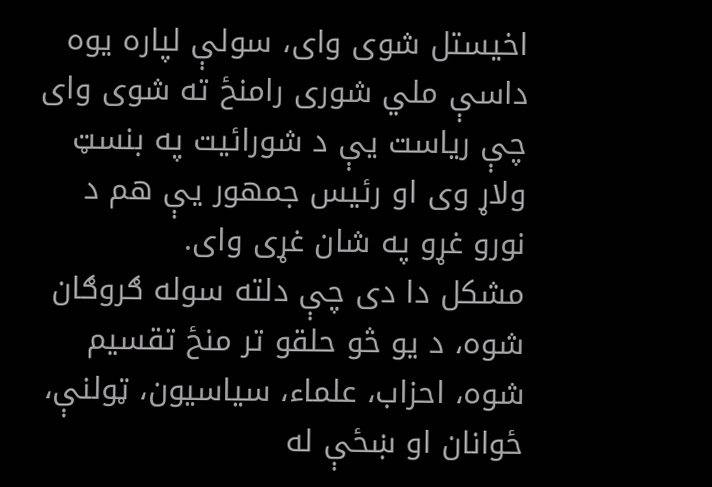اخیستل شوی وای، سولې لپاره یوه داسې ملي شوری رامنځ ته شوی وای چې ریاست یې د شورائیت په بنسټ ولاړ وی او رئیس جمهور یې هم د نورو غړو په شان غړی وای.
مشکل دا دی چې دلته سوله ګروګان شوه، د یو څو حلقو تر منځ تقسیم شوه، احزاب، علماء، سیاسیون، ټولنې، ځوانان او ښځې له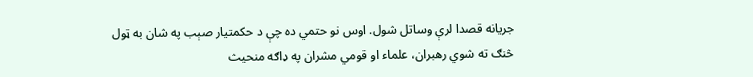جریانه قصدا لرې وساتل شول. اوس نو حتمي ده چې د حکمتیار صېب په شان به ټول څنګ ته شوي رهبران، علماء او قومي مشران په ډاګه منحیث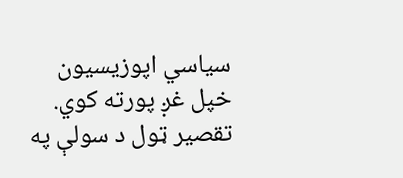سیاسي اپوزیسیون خپل غږ پورته کوي.
تقصیر ټول د سولې په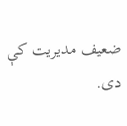ضعیف مدیریت کې دی.